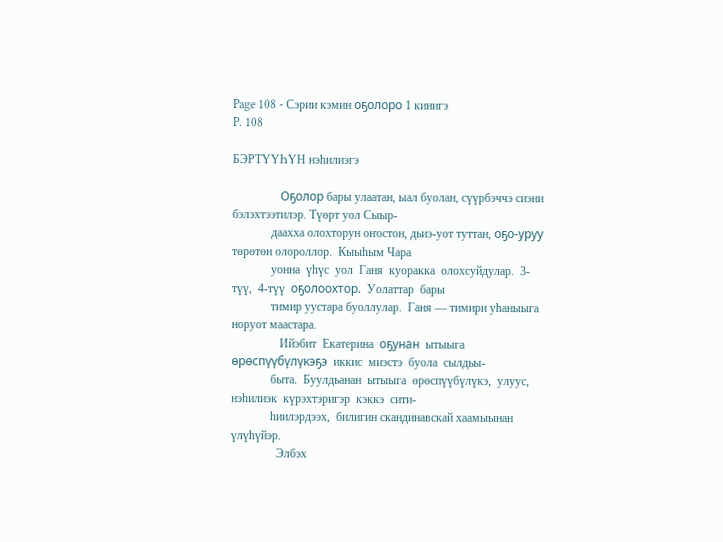Page 108 - Сэрии кэмин оҕолоро 1 кинигэ
P. 108

БЭРТҮҮҺҮН нэһилиэгэ

                Оҕолор бары улаатан, ыал буолан, сүүрбэччэ сиэни бэлэхтээтилэр. Түөрт уол Сыыр-
             даахха олохторун оҥостон, дьиэ-уот туттан, оҕо-уруу төрөтөн олороллор.  Кыыһым Чара
             уонна  үһүс  уол  Ганя  куоракка  олохсуйдулар.  3-түү,  4-түү  оҕолоохтор.  Уолаттар  бары
             тимир уустара буоллулар.  Ганя — тимири уһаныыга  норуот маастара.
                Ийэбит  Екатерина  оҕунан  ытыыга  өрөспүүбүлүкэҕэ  иккис  миэстэ  буола  сылдьы-
             быта.  Буулдьанан  ытыыга  өрөспүүбүлүкэ,  улуус,  нэһилиэк  күрэхтэригэр  кэккэ  сити-
             һиилэрдээх,  билигин скандинавскай хаамыынан  үлүһүйэр.
               Элбэх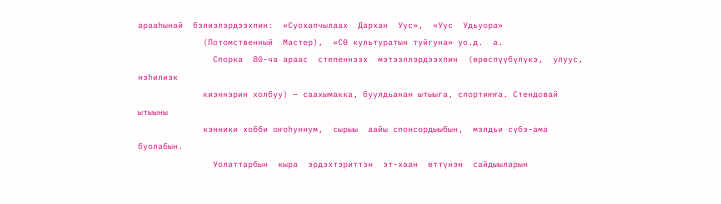арааһынай  бэлиэлэрдээхпин:  «Суохапчылаах  Дархан  Уус»,  «Уус  Удьуора»
             (Потомственный  Мастер),  «СӨ культуратын туйгуна» уо.д.  а.
               Спорка  80-ча араас  степеннээх  мэтээллэрдээхпин  (өрөспүүбүлүкэ,  улуус,  нэһилиэк
             киэннэрин холбуу) — саахымакка, буулдьанан ытыыга, спортиҥҥа. Стендовай ытыыны
             кэнники хобби оҥоһуннум,  сырыы  аайы спонсордыыбын,  мэлдьи сүбэ-ама буолабын.
               Уолаттарбын  кыра  эрдэхтэриттэн  эт-хаан  өттүнэн  сайдыыларын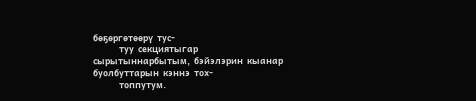бөҕөргөтөөрү  тус-
             туу  секциятыгар  сырытыннарбытым,  бэйэлэрин  кыанар  буолбуттарын  кэннэ  тох-
             топпутум.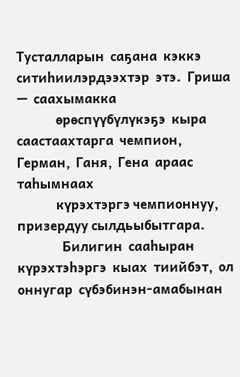Тусталларын  саҕана  кэккэ  ситиһиилэрдээхтэр  этэ.  Гриша  —  саахымакка
             өрөспүүбүлүкэҕэ  кыра  саастаахтарга  чемпион,  Герман,  Ганя,  Гена  араас  таһымнаах
             күрэхтэргэ чемпионнуу,  призердуу сылдьыбытгара.
               Билигин  сааһыран  күрэхтэһэргэ  кыах  тиийбэт,  ол  оннугар  сүбэбинэн-амабынан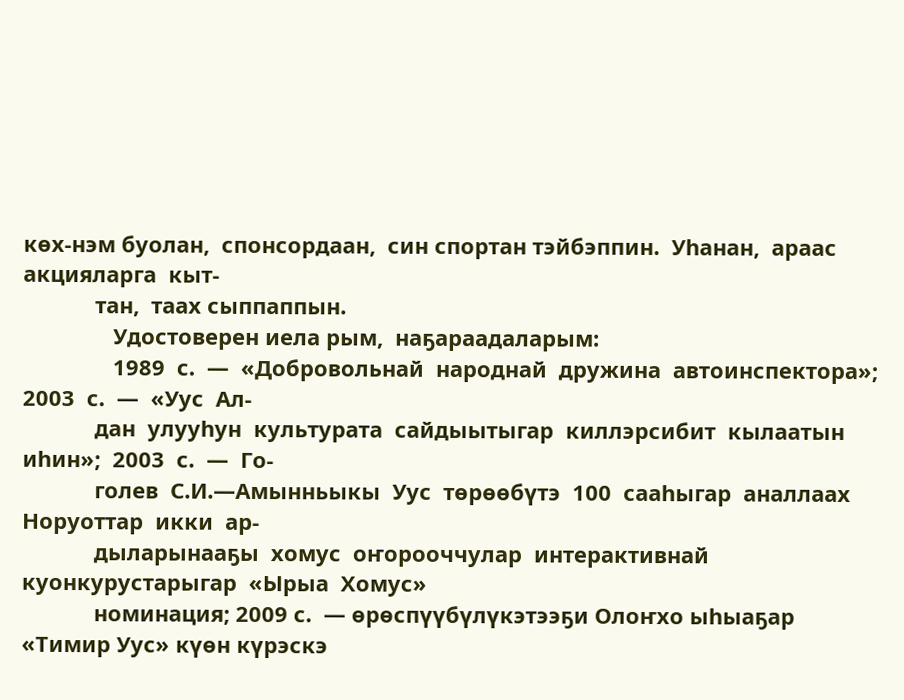көх-нэм буолан,  спонсордаан,  син спортан тэйбэппин.  Уһанан,  араас акцияларга  кыт-
            тан,  таах сыппаппын.
               Удостоверен иела рым,  наҕараадаларым:
               1989  с.  —  «Добровольнай  народнай  дружина  автоинспектора»;  2003  с.  —  «Уус  Ал-
            дан  улууһун  культурата  сайдыытыгар  киллэрсибит  кылаатын  иһин»;  2003  с.  —  Го-
            голев  С.И.—Амынньыкы  Уус  төрөөбүтэ  100  сааһыгар  аналлаах  Норуоттар  икки  ар-
            дыларынааҕы  хомус  оҥорооччулар  интерактивнай  куонкурустарыгар  «Ырыа  Хомус»
            номинация; 2009 с.  — өрөспүүбүлүкэтээҕи Олоҥхо ыһыаҕар «Тимир Уус» күөн күрэскэ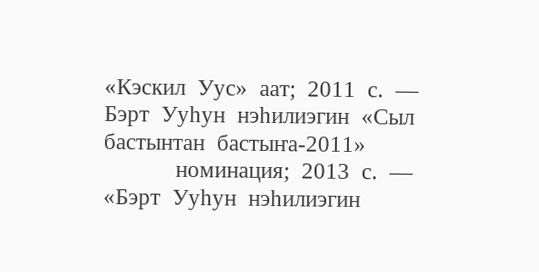«Кэскил  Уус»  аат;  2011  с.  —  Бэрт  Ууһун  нэһилиэгин  «Сыл  бастынтан  бастыҥа-2011»
            номинация;  2013  с.  —  «Бэрт  Ууһун  нэһилиэгин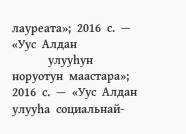лауреата»;  2016  с.  —  «Уус  Алдан
            улууһун  норуотун  маастара»;  2016  с.  —  «Уус  Алдан  улууһа  социальнай-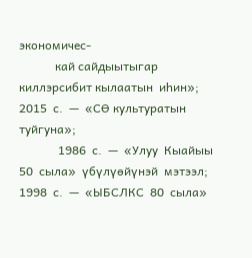экономичес-
            кай сайдыытыгар  киллэрсибит кылаатын  иһин»;  2015  с.  —  «СӨ культуратын  туйгуна»;
             1986  с.  —  «Улуу  Кыайыы  50  сыла»  үбүлүөйүнэй  мэтээл;  1998  с.  —  «ЫБСЛКС  80  сыла»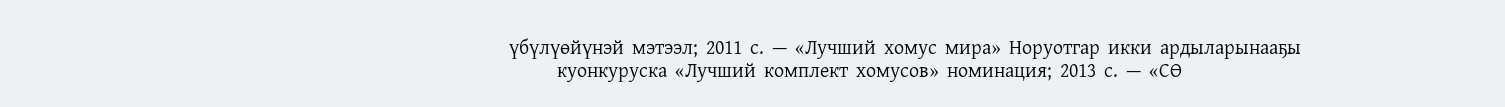үбүлүөйүнэй  мэтээл;  2011  с.  —  «Лучший  хомус  мира»  Норуотгар  икки  ардыларынааҕы
            куонкуруска  «Лучший  комплект  хомусов»  номинация;  2013  с.  —  «СӨ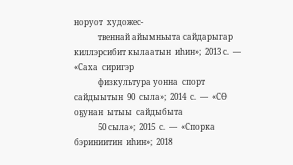норуот  художес-
            твеннай айымньыта сайдарыгар киллэрсибит кылаатын  иһин»;  2013 с.  —  «Саха  сиригэр
            физкультура уонна  спорт сайдыытын  90  сыла»;  2014  с.  —  «СӨ оҕунан  ытыы  сайдыбыта
            50 сыла»;  2015  с.  —  «Спорка бэриниитин  иһин»;  2018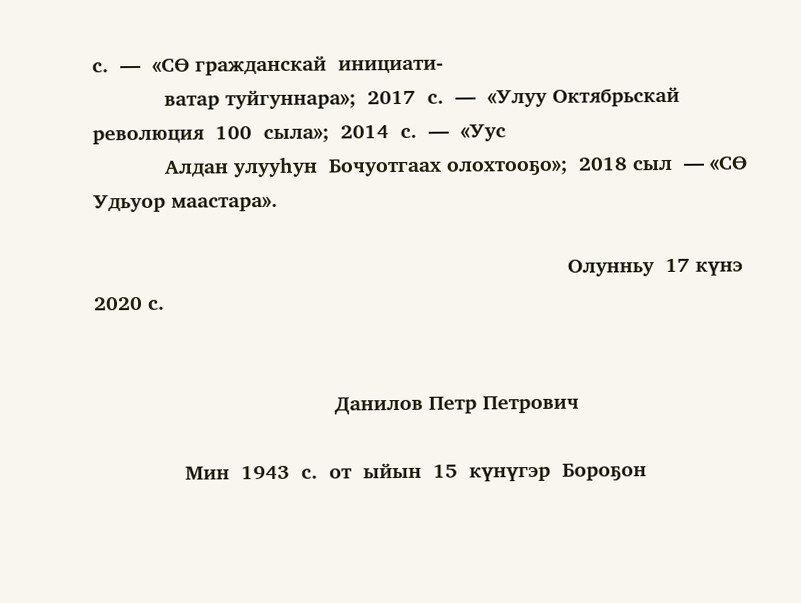с.  —  «СӨ гражданскай  инициати-
            ватар туйгуннара»;  2017  с.  —  «Улуу Октябрьскай  революция  100  сыла»;  2014  с.  —  «Уус
            Алдан улууһун  Бочуотгаах олохтооҕо»;  2018 сыл  — «СӨ Удьуор маастара».

                                                                               Олунньу  17 күнэ 2020 с.


                                        Данилов Петр Петрович

               Мин  1943  с.  от  ыйын  15  күнүгэр  Бороҕон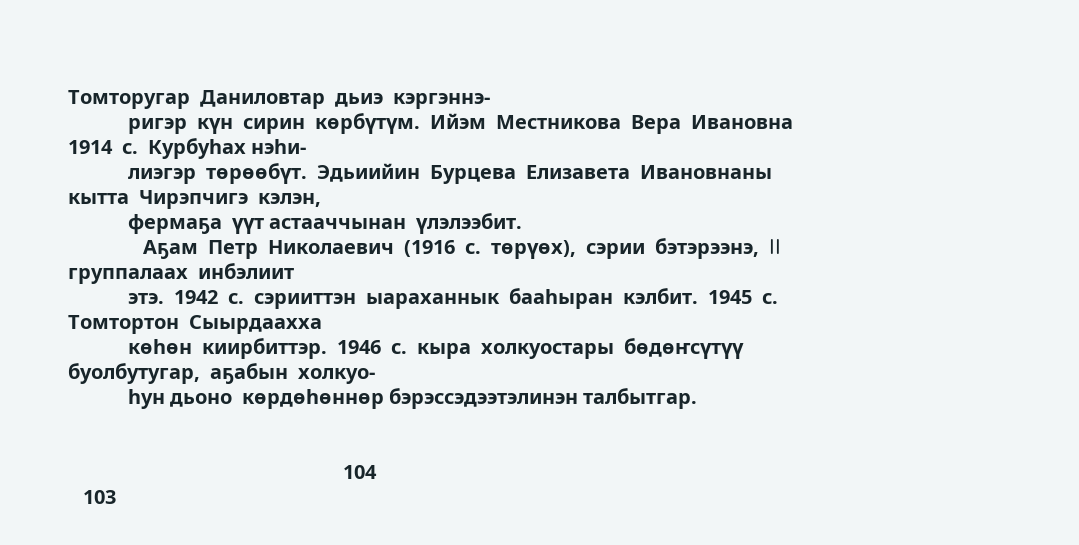Томторугар  Даниловтар  дьиэ  кэргэннэ-
            ригэр  күн  сирин  көрбүтүм.  Ийэм  Местникова  Вера  Ивановна  1914  с.  Курбуһах нэһи-
            лиэгэр  төрөөбүт.  Эдьиийин  Бурцева  Елизавета  Ивановнаны  кытта  Чирэпчигэ  кэлэн,
            фермаҕа  үүт астааччынан  үлэлээбит.
               Аҕам  Петр  Николаевич  (1916  с.  төрүөх),  сэрии  бэтэрээнэ,  II  группалаах  инбэлиит
            этэ.  1942  с.  сэрииттэн  ыараханнык  бааһыран  кэлбит.  1945  с.  Томтортон  Сыырдаахха
            көһөн  киирбиттэр.  1946  с.  кыра  холкуостары  бөдөҥсүтүү  буолбутугар,  аҕабын  холкуо-
            һун дьоно  көрдөһөннөр бэрэссэдээтэлинэн талбытгар.


                                                       104
   103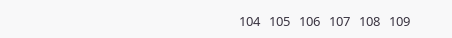104   105   106   107   108   109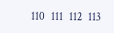110   111   112   113